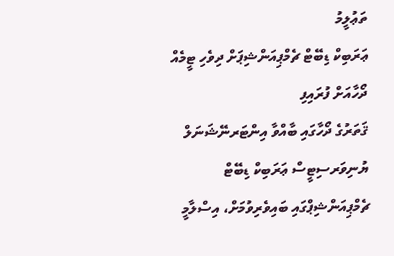ތަޢުލީމު
ޢަރަބިކް ޑިބޭޓް ޗެމްޕިއަންޝިޕަށް ދިވެހި ޓީމެއް ދޯހާއަށް ފުރައިފި
ޤަތަރުގެ ދޯހާގައި ބާއްވާ އިންޓަރނޭޝަނަލް ޔުނިވަރސިޓީސް ޢަރަބިކް ޑިބޭޓް ޗެމްޕިއަންޝިޕްގައި ބައިވެރިވުމަށް، އިސްލާމީ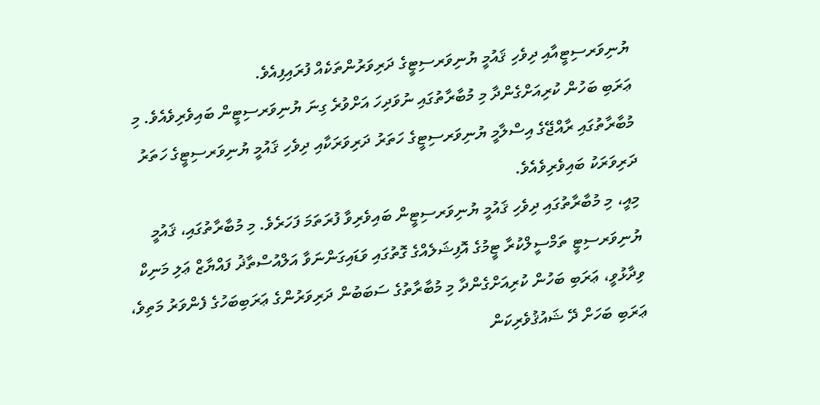ޔުނިވަރސިޓީއާއި ދިވެހި ޤައުމީ ޔުނިވަރސިޓީގެ ދަރިވަރުންތަކެއް ފުރައިފިއެވެ.
ޢަރަބި ބަހުން ކުރިއަށްގެންދާ މި މުބާރާތުގައި ނުވަދިހަ އަށްވުރެ ގިނަ ޔުނިވަރސިޓީން ބައިވެރިވެއެވެ. މި މުބާރާތުގައި ރާއްޖޭގެ އިސްލާމީ ޔުނިވަރސިޓީގެ ހަތަރު ދަރިވަރަކާއި ދިވެހި ޤައުމީ ޔުނިވަރސިޓީގެ ހަތަރު ދަރިވަރަކު ބައިވެރިވެއެވެ.
މިއީ، މި މުބާރާތުގައި ދިވެހި ޤައުމީ ޔުނިވަރސިޓީން ބައިވެރިވާ ފުރަތަމަ ފަހަރެވެ. މި މުބާރާތުގައި، ޤައުމީ ޔުނިވަރސިޓީ ތަމްސީލްކުރާ ޓީމުގެ އޮފިޝަލެއްގެ ގޮތުގައި ވަޑައިގަންނަވާ އަލްއުސްތާޛު ފައްޔާޒް ޢަލި މަނިކް ވިދާޅުވީ، ޢަރަބި ބަހުން ކުރިއަށްގެންދާ މި މުބާރާތުގެ ސަބަބުން ދަރިވަރުންގެ ޢަރަބިބަހުގެ ފެންވަރު މަތިވެ، ޢަރަބި ބަހަށް ދޭ ޝައުޤުވެރިކަން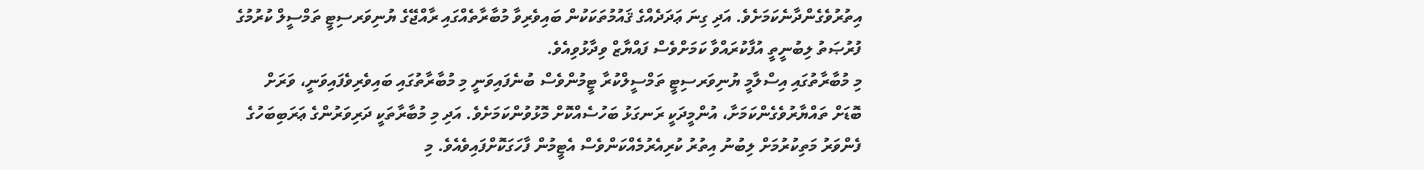އިތުރުވެގެންދާނެކަމަށެވެ. އަދި ގިނަ ޢަދަދެއްގެ ޤައުމުތަކަކުން ބައިވެރިވާ މުބާރާތެއްގައި ރާއްޖޭގެ ޔުނިވަރސިޓީ ތަމްސީލް ކުރުމުގެ ފުރުޞަތު ލިބުނީތީ އުފާކުރައްވާ ކަމަށްވެސް ފައްޔާޒް ވިދާޅުވިއެވެ.
މި މުބާރާތުގައި އިސްލާމީ ޔުނިވަރސިޓީ ތަމްސީލްކުރާ ޓީމުންވެސް ބުނެފައިވަނީ މި މުބާރާތުގައި ބައިވެރިވެފައިވަނީ، ވަރަށް ބޮޑަށް ތައްޔާރުވެގެންކަމަށާ، އުންމީދަކީ ރަނގަޅު ބަހުސެއްކޮށް މޮޅުވުންކަމަށެވެ. އަދި މި މުބާރާތަކީ ދަރިވަރުންގެ ޢަރަބިބަހުގެ ފެންވަރު މަތިކުރުމަށް ލިބުނު އިތުރު ކުރިއެރުމެއްކަންވެސް އެޓީމުން ފާހަގަކޮށްފައިވެއެވެ. މި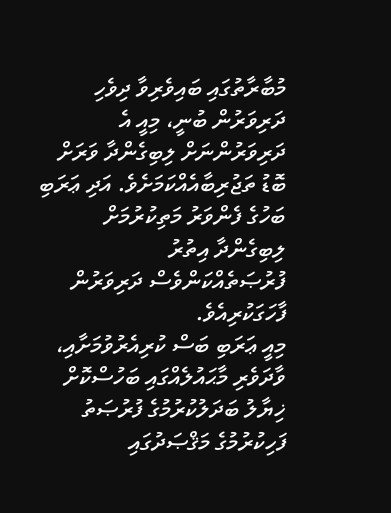މުބާރާތުގައި ބައިވެރިވާ ދިވެހި ދަރިވަރުން ބުނީ، މިއީ އެ ދަރިވަރުންނަށް ލިބިގެންދާ ވަރަށް ބޮޑު ތަޖުރިބާއެއްކަމަށެވެ. އަދި ޢަރަބި ބަހުގެ ފެންވަރު މަތިކުރުމަށް ލިބިގެންދާ އިތުރު ފުރުޞަތެއްކަންވެސް ދަރިވަރުން ފާހަގަކުރިއެވެ.
މިއީ ޢަރަބި ބަސް ކުރިއެރުވުމަށާއި، ވާދަވެރި މާޙައުލެއްގައި ބަހުސްކޮށް ޚިޔާލު ބަދަލުކުރުމުގެ ފުރުޞަތު ފަހިކުރުމުގެ މަޤްޞަދުގައި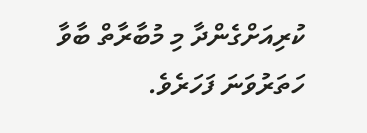ކުރިއަށްގެންދާ މި މުބާރާތް ބާވާ ހަތަރުވަނަ ފަހަރެވެ.